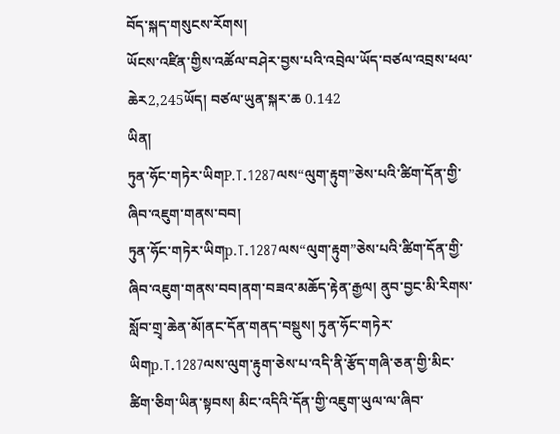བོད་སྐད་གསུངས་རོགས།
ཡོངས་འཛིན་གྱིས་འཚོལ་བཤེར་བྱས་པའི་འབྲེལ་ཡོད་བཙལ་འབྲས་ཕལ་ཆེར2,245ཡོད། བཙལ་ཡུན་སྐར་ཆ 0.142
ཡིན།
ཏུན་ཧོང་གཏེར་ཡིགP.T.1287ལས“ལུག་རྟུག”ཅེས་པའི་ཚིག་དོན་གྱི་ཞིབ་འཇུག་གནས་བབ།
ཏུན་ཧོང་གཏེར་ཡིགp.T.1287ལས“ལུག་རྟུག”ཅེས་པའི་ཚིག་དོན་གྱི་ཞིབ་འཇུག་གནས་བབ།ནག་བཟའ་མཆོད་རྟེན་རྒྱལ། ནུབ་བྱང་མི་རིགས་སློབ་གྲྭ་ཆེན་མོ།ནང་དོན་གནད་བསྡུས། ཏུན་ཧོང་གཏེར་ཡིགp.T.1287ལས་ལུག་རྟུག་ཅེས་པ་འདི་ནི་རྩོད་གཞི་ཅན་གྱི་མིང་ཚིག་ཅིག་ཡིན་སྟབས། མིང་འདིའི་དོན་གྱི་འཇུག་ཡུལ་ལ་ཞིབ་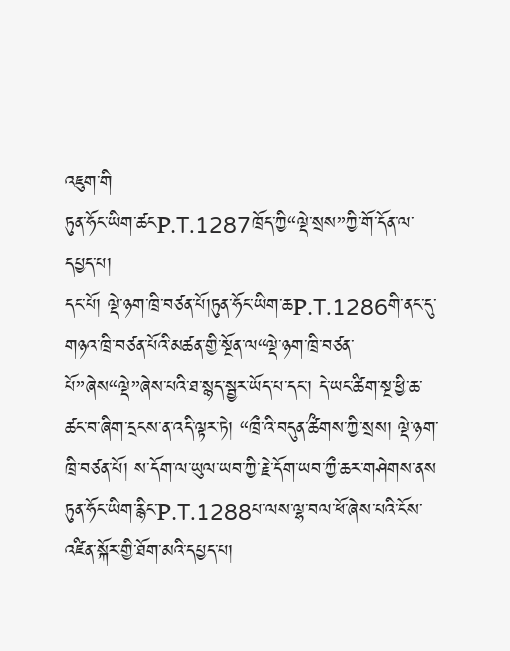འཇུག་གི
ཏུན་ཧོང་ཡིག་ཚངP.T.1287ཁྲོད་ཀྱི“ལྡེ་སྲས”ཀྱི་གོ་དོན་ལ་དཔྱད་པ།
དང་པོ། ལྡེ་ཉག་ཁྲི་བཙན་པོ།ཏུན་ཧོང་ཡིག་ཆP.T.1286གི་ནང་དུ་གཉའ་ཁྲི་བཙན་པོའི་མཚན་གྱི་སྔོན་ལ“ལྡེ་ཉག་ཁྲི་བཙན་པོ”ཞེས“ལྡེ”ཞེས་པའི་ཐ་སྙད་སྦྱར་ཡོད་པ་དང་། དེ་ཡང་ཚིག་སྔ་ཕྱི་ཆ་ཚང་བ་ཞིག་དྲངས་ན་འདི་ལྟར་ཏེ། “ཁྲྀ་འི་བདུན་ཚྀགས་ཀྱི་སྲས། ལྡེ་ཉག་ཁྲི་བཙན་པོ། ས་དོག་ལ་ཡུལ་ཡབ་ཀྱི་རྗེ་དོག་ཡབ་ཀྱྀ་ཆར་གཤེགས་ནས
ཏུན་ཧོང་ཡིག་རྙིང་P.T.1288པ་ལས་ལྷ་བལ་ཕོ་ཞེས་པའི་ངོས་འཛིན་སྐོར་གྱི་ཐོག་མའི་དཔྱད་པ།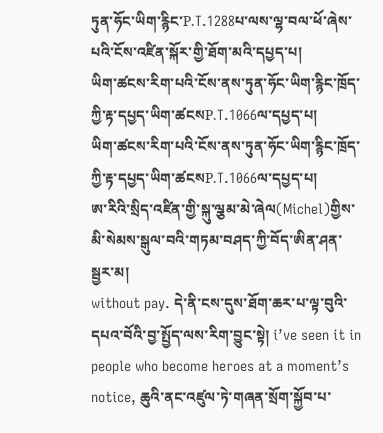ཏུན་ཧོང་ཡིག་རྙིང་P.T.1288པ་ལས་ལྷ་བལ་ཕོ་ཞེས་པའི་ངོས་འཛིན་སྐོར་གྱི་ཐོག་མའི་དཔྱད་པ།
ཡིག་ཚངས་རིག་པའི་ངོས་ནས་ཏུན་ཧོང་ཡིག་རྙིང་ཁྲོད་ཀྱི་རྟ་དཔྱད་ཡིག་ཚངསP.T.1066ལ་དཔྱད་པ།
ཡིག་ཚངས་རིག་པའི་ངོས་ནས་ཏུན་ཧོང་ཡིག་རྙིང་ཁྲོད་ཀྱི་རྟ་དཔྱད་ཡིག་ཚངསP.T.1066ལ་དཔྱད་པ།
ཨ་རིའི་སྲིད་འཛིན་གྱི་སྐུ་ལྕམ་མེ་ཞེལ(Michel)གྱིས་མི་སེམས་སྒུལ་བའི་གཏམ་བཤད་ཀྱི་བོད་ཨིན་ཤན་སྦྱར་མ།
without pay. དེ་ནི་ངས་དུས་ཐོག་ཆར་པ་ལྟ་བུའི་དཔའ་བོའི་བྱ་སྤྱོད་ལས་རིག་བྱུང་སྟེ། i’ve seen it in people who become heroes at a moment’s notice, ཆུའི་ནང་འཛུལ་ཏེ་གཞན་སྲོག་སྐྱོབ་པ་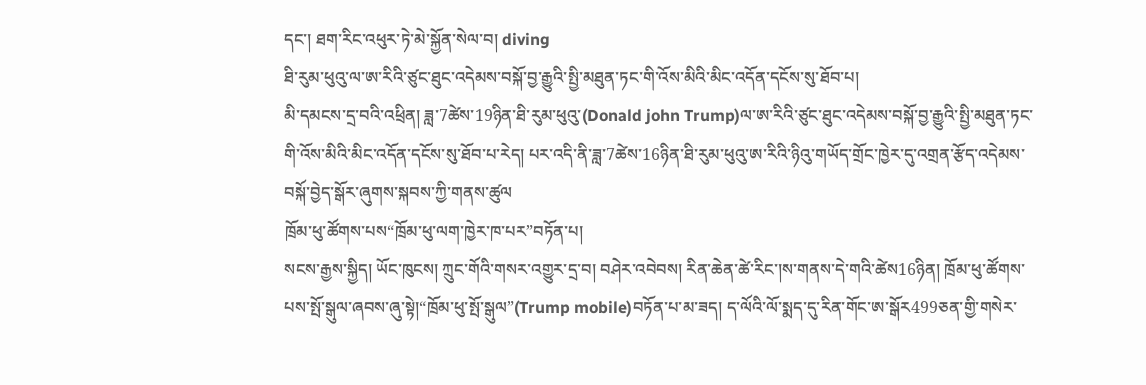དང་། ཐག་རིང་འཕུར་ཏེ་མེ་སྐྱོན་སེལ་བ། diving
ཐི་རུམ་ཕུའུ་ལ་ཨ་རིའི་ཙུང་ཐུང་འདེམས་བསྐོ་བྱ་རྒྱུའི་སྤྱི་མཐུན་ཏང་གི་འོས་མིའི་མིང་འདོན་དངོས་སུ་ཐོབ་པ།
མི་དམངས་དྲ་བའི་འཕྲིན། ཟླ་7ཚེས་19ཉིན་ཐི་རུམ་ཕུའུ་(Donald john Trump)ལ་ཨ་རིའི་ཙུང་ཐུང་འདེམས་བསྐོ་བྱ་རྒྱུའི་སྤྱི་མཐུན་ཏང་གི་འོས་མིའི་མིང་འདོན་དངོས་སུ་ཐོབ་པ་རེད། པར་འདི་ནི་ཟླ་7ཚེས་16ཉིན་ཐི་རུམ་ཕུའུ་ཨ་རིའི་ཉིའུ་གཡོད་གྲོང་ཁྱེར་དུ་འགྲན་རྩོད་འདེམས་བསྐོ་བྱེད་སྒོར་ཞུགས་སྐབས་ཀྱི་གནས་ཚུལ
ཁྲོམ་ཕུ་ཚོགས་པས“ཁྲོམ་ཕུ་ལག་ཁྱེར་ཁ་པར”བཏོན་པ།
སངས་རྒྱས་སྐྱིད། ཡོང་ཁུངས། ཀྲུང་གོའི་གསར་འགྱུར་དྲ་བ། བཤེར་འབེབས། རིན་ཆེན་ཚེ་རིང་།ས་གནས་དེ་གའི་ཚེས16ཉིན། ཁྲོམ་ཕུ་ཚོགས་པས་སྤོ་སྒུལ་ཞབས་ཞུ་སྟེ།“ཁྲོམ་ཕུ་སྤོ་སྒུལ”(Trump mobile)བཏོན་པ་མ་ཟད། ད་ལོའི་ལོ་སྨད་དུ་རིན་གོང་ཨ་སྒོར499ཅན་གྱི་གསེར་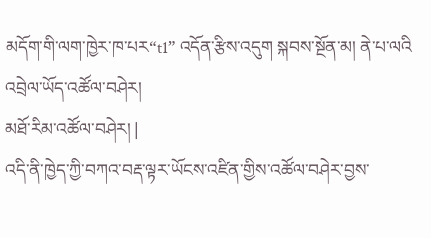མདོག་གི་ལག་ཁྱེར་ཁ་པར“t1” འདོན་རྩིས་འདུག སྐབས་སྔོན་མ། ནེ་པ་ལའི
འབྲེལ་ཡོད་འཚོལ་བཤེར།
མཐོ་རིམ་འཚོལ་བཤེར། |
འདི་ནི་ཁྱེད་ཀྱི་བཀའ་བརྡ་ལྟར་ཡོངས་འཛིན་གྱིས་འཚོལ་བཤེར་བྱས་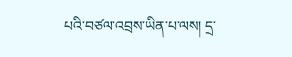པའི་བཙལ་འབྲས་ཡིན་པ་ལས། དྲ་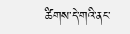ཚིགས་དེ་གའི་ནང་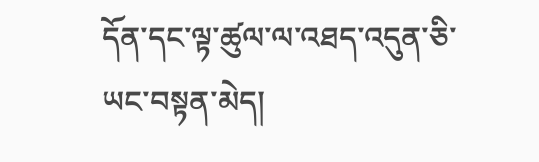དོན་དང་ལྟ་ཚུལ་ལ་འཐད་འདུན་ཅི་ཡང་བསྟན་མེད།